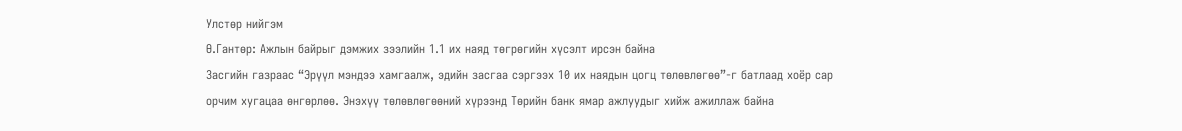Улстөр нийгэм
Ө.Гантөр: Ажлын байрыг дэмжих зээлийн 1.1 их наяд төгрөгийн хүсэлт ирсэн байна
Засгийн газраас “Эрүүл мэндээ хамгаалж, эдийн засгаа сэргээх 10 их наядын цогц төлөвлөгөө”-г батлаад хоёр сар орчим хугацаа өнгөрлөө. Энэхүү төлөвлөгөөний хүрээнд Төрийн банк ямар ажлуудыг хийж ажиллаж байна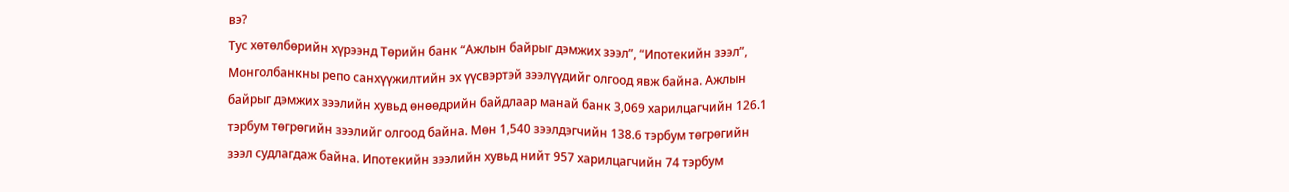вэ?
Тус хөтөлбөрийн хүрээнд Төрийн банк “Ажлын байрыг дэмжих зээл”, “Ипотекийн зээл”, Монголбанкны репо санхүүжилтийн эх үүсвэртэй зээлүүдийг олгоод явж байна. Ажлын байрыг дэмжих зээлийн хувьд өнөөдрийн байдлаар манай банк 3,069 харилцагчийн 126.1 тэрбум төгрөгийн зээлийг олгоод байна. Мөн 1,540 зээлдэгчийн 138.6 тэрбум төгрөгийн зээл судлагдаж байна. Ипотекийн зээлийн хувьд нийт 957 харилцагчийн 74 тэрбум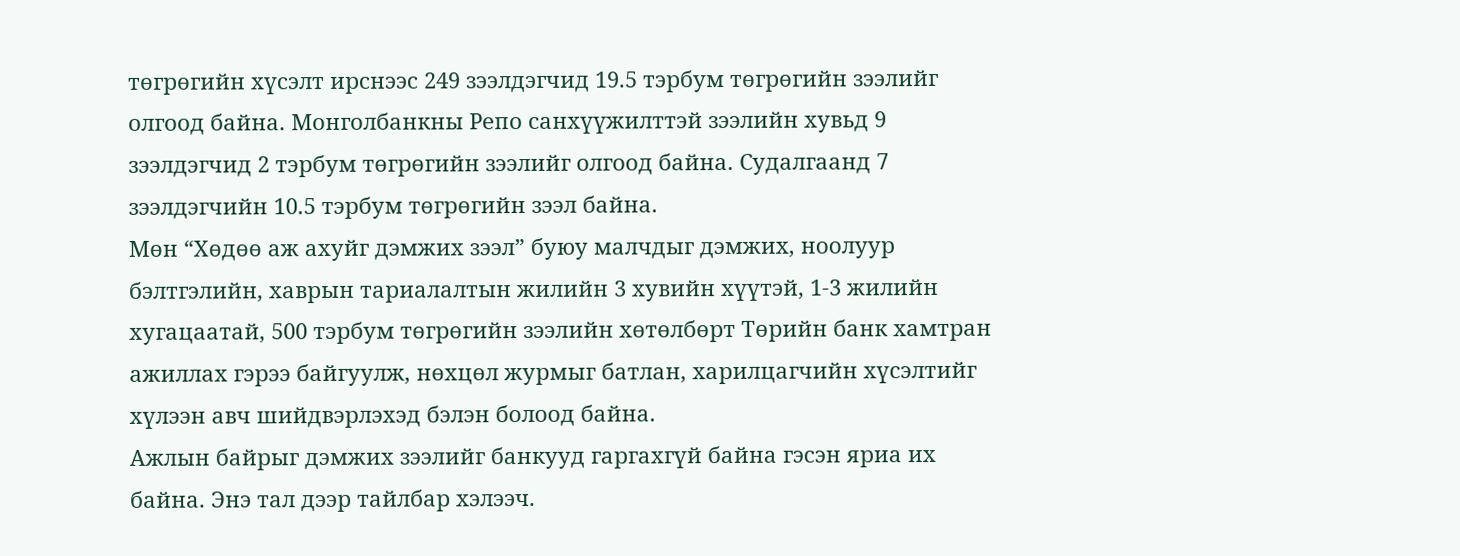төгрөгийн хүсэлт ирснээс 249 зээлдэгчид 19.5 тэрбум төгрөгийн зээлийг олгоод байна. Монголбанкны Репо санхүүжилттэй зээлийн хувьд 9 зээлдэгчид 2 тэрбум төгрөгийн зээлийг олгоод байна. Судалгаанд 7 зээлдэгчийн 10.5 тэрбум төгрөгийн зээл байна.
Мөн “Хөдөө аж ахуйг дэмжих зээл” буюу малчдыг дэмжих, ноолуур бэлтгэлийн, хаврын тариалалтын жилийн 3 хувийн хүүтэй, 1-3 жилийн хугацаатай, 500 тэрбум төгрөгийн зээлийн хөтөлбөрт Төрийн банк хамтран ажиллах гэрээ байгуулж, нөхцөл журмыг батлан, харилцагчийн хүсэлтийг хүлээн авч шийдвэрлэхэд бэлэн болоод байна.
Ажлын байрыг дэмжих зээлийг банкууд гаргахгүй байна гэсэн яриа их байна. Энэ тал дээр тайлбар хэлээч.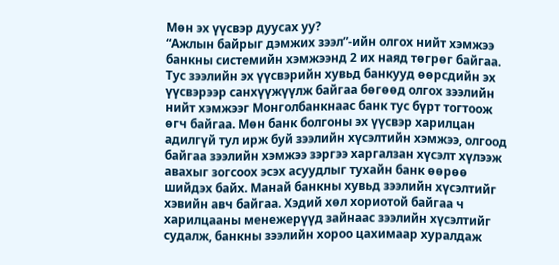Мөн эх үүсвэр дуусах уу?
“Ажлын байрыг дэмжих зээл”-ийн олгох нийт хэмжээ банкны системийн хэмжээнд 2 их наяд төгрөг байгаа. Тус зээлийн эх үүсвэрийн хувьд банкууд өөрсдийн эх үүсвэрээр санхүүжүүлж байгаа бөгөөд олгох зээлийн нийт хэмжээг Монголбанкнаас банк тус бүрт тогтоож өгч байгаа. Мөн банк болгоны эх үүсвэр харилцан адилгүй тул ирж буй зээлийн хүсэлтийн хэмжээ, олгоод байгаа зээлийн хэмжээ зэргээ харгалзан хүсэлт хүлээж авахыг зогсоох эсэх асуудлыг тухайн банк өөрөө шийдэх байх. Манай банкны хувьд зээлийн хүсэлтийг хэвийн авч байгаа. Хэдий хөл хориотой байгаа ч харилцааны менежерүүд зайнаас зээлийн хүсэлтийг судалж, банкны зээлийн хороо цахимаар хуралдаж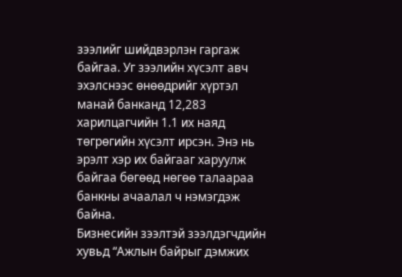зээлийг шийдвэрлэн гаргаж байгаа. Уг зээлийн хүсэлт авч эхэлснээс өнөөдрийг хүртэл манай банканд 12,283 харилцагчийн 1.1 их наяд төгрөгийн хүсэлт ирсэн. Энэ нь эрэлт хэр их байгааг харуулж байгаа бөгөөд нөгөө талаараа банкны ачаалал ч нэмэгдэж байна.
Бизнесийн зээлтэй зээлдэгчдийн хувьд “Ажлын байрыг дэмжих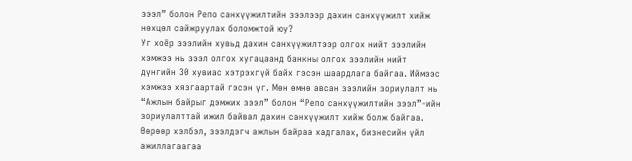зээл” болон Репо санхүүжилтийн зээлээр дахин санхүүжилт хийж нөхцөл сайжруулах боломжтой юу?
Уг хоёр зээлийн хувьд дахин санхүүжилтээр олгох нийт зээлийн хэмжээ нь зээл олгох хугацаанд банкны олгох зээлийн нийт дүнгийн 30 хувиас хэтрэхгүй байх гэсэн шаардлага байгаа. Иймээс хэмжээ хязгаартай гэсэн үг. Мөн өмнө авсан зээлийн зориулалт нь “Ажлын байрыг дэмжих зээл” болон “Репо санхүүжилтийн зээл”-ийн зориулалттай ижил байвал дахин санхүүжилт хийж болж байгаа. Өөрөөр хэлбэл, зээлдэгч ажлын байраа хадгалах, бизнесийн үйл ажиллагаагаа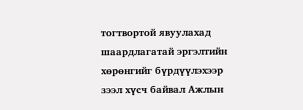тогтвортой явуулахад шаардлагатай эргэлтийн хөрөнгийг бүрдүүлэхээр зээл хүсч байвал Ажлын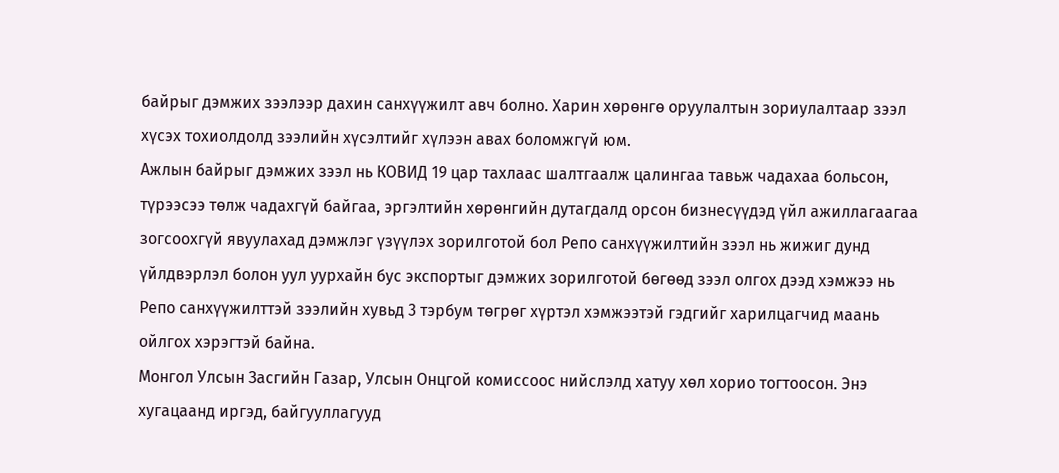байрыг дэмжих зээлээр дахин санхүүжилт авч болно. Харин хөрөнгө оруулалтын зориулалтаар зээл хүсэх тохиолдолд зээлийн хүсэлтийг хүлээн авах боломжгүй юм.
Ажлын байрыг дэмжих зээл нь КОВИД 19 цар тахлаас шалтгаалж цалингаа тавьж чадахаа больсон, түрээсээ төлж чадахгүй байгаа, эргэлтийн хөрөнгийн дутагдалд орсон бизнесүүдэд үйл ажиллагаагаа зогсоохгүй явуулахад дэмжлэг үзүүлэх зорилготой бол Репо санхүүжилтийн зээл нь жижиг дунд үйлдвэрлэл болон уул уурхайн бус экспортыг дэмжих зорилготой бөгөөд зээл олгох дээд хэмжээ нь Репо санхүүжилттэй зээлийн хувьд 3 тэрбум төгрөг хүртэл хэмжээтэй гэдгийг харилцагчид маань ойлгох хэрэгтэй байна.
Монгол Улсын Засгийн Газар, Улсын Онцгой комиссоос нийслэлд хатуу хөл хорио тогтоосон. Энэ хугацаанд иргэд, байгууллагууд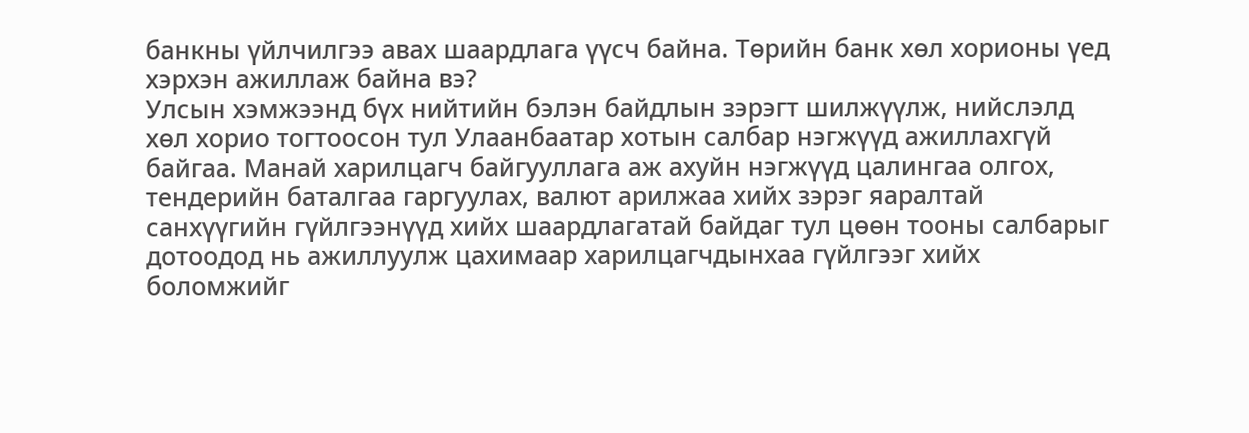банкны үйлчилгээ авах шаардлага үүсч байна. Төрийн банк хөл хорионы үед хэрхэн ажиллаж байна вэ?
Улсын хэмжээнд бүх нийтийн бэлэн байдлын зэрэгт шилжүүлж, нийслэлд хөл хорио тогтоосон тул Улаанбаатар хотын салбар нэгжүүд ажиллахгүй байгаа. Манай харилцагч байгууллага аж ахуйн нэгжүүд цалингаа олгох, тендерийн баталгаа гаргуулах, валют арилжаа хийх зэрэг яаралтай санхүүгийн гүйлгээнүүд хийх шаардлагатай байдаг тул цөөн тооны салбарыг дотоодод нь ажиллуулж цахимаар харилцагчдынхаа гүйлгээг хийх боломжийг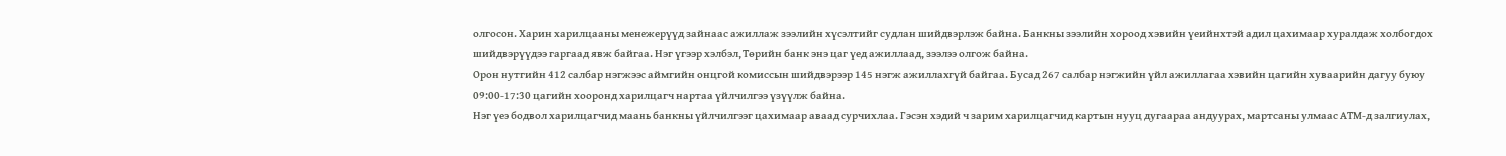олгосон. Харин харилцааны менежерүүд зайнаас ажиллаж зээлийн хүсэлтийг судлан шийдвэрлэж байна. Банкны зээлийн хороод хэвийн үеийнхтэй адил цахимаар хуралдаж холбогдох шийдвэрүүдээ гаргаад явж байгаа. Нэг үгээр хэлбэл, Төрийн банк энэ цаг үед ажиллаад, зээлээ олгож байна.
Орон нутгийн 412 салбар нэгжээс аймгийн онцгой комиссын шийдвэрээр 145 нэгж ажиллахгүй байгаа. Бусад 267 салбар нэгжийн үйл ажиллагаа хэвийн цагийн хуваарийн дагуу буюу 09:00-17:30 цагийн хооронд харилцагч нартаа үйлчилгээ үзүүлж байна.
Нэг үеэ бодвол харилцагчид маань банкны үйлчилгээг цахимаар аваад сурчихлаа. Гэсэн хэдий ч зарим харилцагчид картын нууц дугаараа андуурах, мартсаны улмаас АТМ-д залгиулах,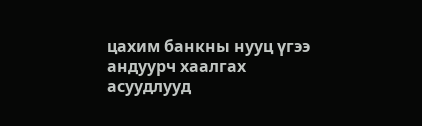цахим банкны нууц үгээ андуурч хаалгах асуудлууд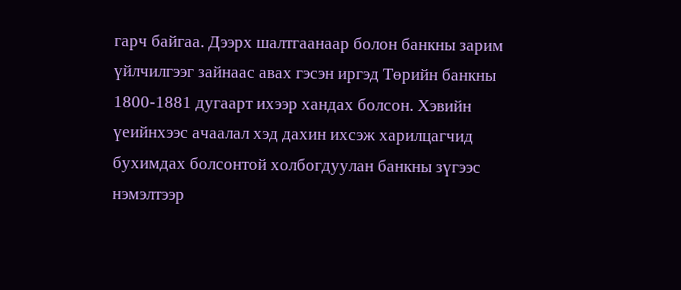гарч байгаа. Дээрх шалтгаанаар болон банкны зарим үйлчилгээг зайнаас авах гэсэн иргэд Төрийн банкны 1800-1881 дугаарт ихээр хандах болсон. Хэвийн үеийнхээс ачаалал хэд дахин ихсэж харилцагчид бухимдах болсонтой холбогдуулан банкны зүгээс нэмэлтээр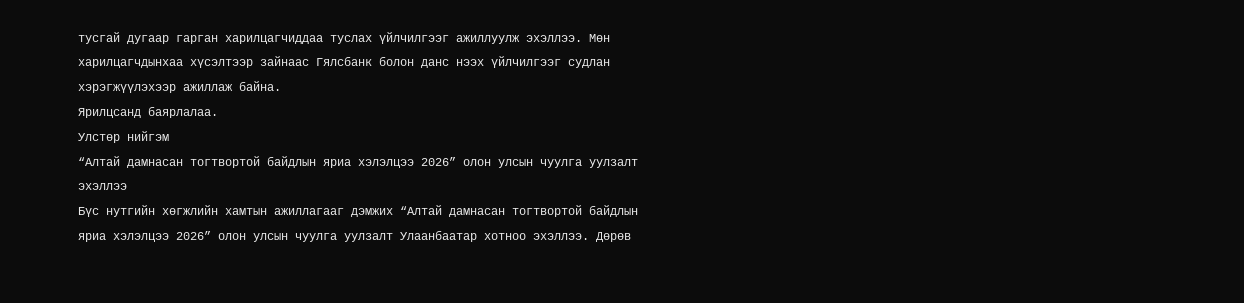тусгай дугаар гарган харилцагчиддаа туслах үйлчилгээг ажиллуулж эхэллээ. Мөн харилцагчдынхаа хүсэлтээр зайнаас Гялсбанк болон данс нээх үйлчилгээг судлан хэрэгжүүлэхээр ажиллаж байна.
Ярилцсанд баярлалаа.
Улстөр нийгэм
“Алтай дамнасан тогтвортой байдлын яриа хэлэлцээ 2026” олон улсын чуулга уулзалт эхэллээ
Бүс нутгийн хөгжлийн хамтын ажиллагааг дэмжих “Алтай дамнасан тогтвортой байдлын яриа хэлэлцээ 2026” олон улсын чуулга уулзалт Улаанбаатар хотноо эхэллээ. Дөрөв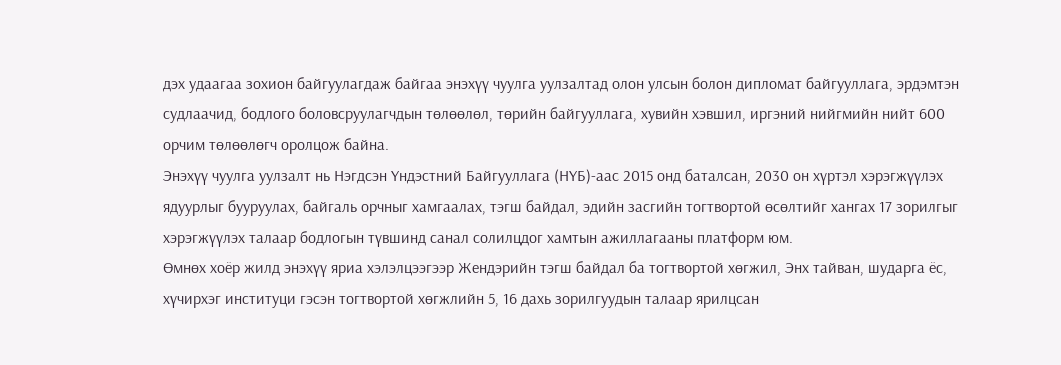дэх удаагаа зохион байгуулагдаж байгаа энэхүү чуулга уулзалтад олон улсын болон дипломат байгууллага, эрдэмтэн судлаачид, бодлого боловсруулагчдын төлөөлөл, төрийн байгууллага, хувийн хэвшил, иргэний нийгмийн нийт 600 орчим төлөөлөгч оролцож байна.
Энэхүү чуулга уулзалт нь Нэгдсэн Үндэстний Байгууллага (НҮБ)-аас 2015 онд баталсан, 2030 он хүртэл хэрэгжүүлэх ядуурлыг бууруулах, байгаль орчныг хамгаалах, тэгш байдал, эдийн засгийн тогтвортой өсөлтийг хангах 17 зорилгыг хэрэгжүүлэх талаар бодлогын түвшинд санал солилцдог хамтын ажиллагааны платформ юм.
Өмнөх хоёр жилд энэхүү яриа хэлэлцээгээр Жендэрийн тэгш байдал ба тогтвортой хөгжил, Энх тайван, шударга ёс, хүчирхэг институци гэсэн тогтвортой хөгжлийн 5, 16 дахь зорилгуудын талаар ярилцсан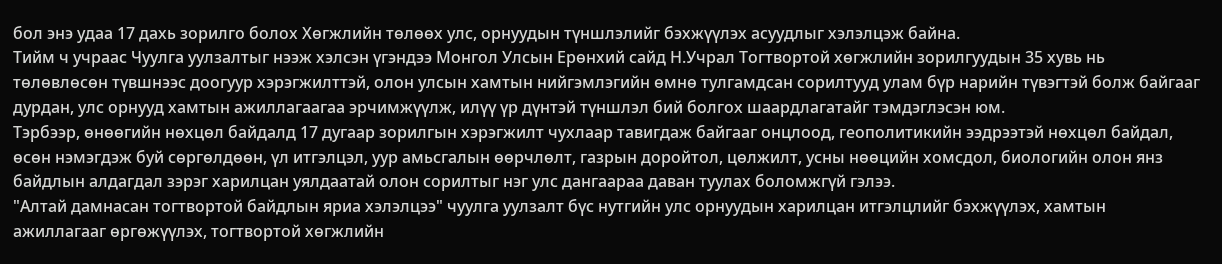бол энэ удаа 17 дахь зорилго болох Хөгжлийн төлөөх улс, орнуудын түншлэлийг бэхжүүлэх асуудлыг хэлэлцэж байна.
Тийм ч учраас Чуулга уулзалтыг нээж хэлсэн үгэндээ Монгол Улсын Ерөнхий сайд Н.Учрал Тогтвортой хөгжлийн зорилгуудын 35 хувь нь төлөвлөсөн түвшнээс доогуур хэрэгжилттэй, олон улсын хамтын нийгэмлэгийн өмнө тулгамдсан сорилтууд улам бүр нарийн түвэгтэй болж байгааг дурдан, улс орнууд хамтын ажиллагаагаа эрчимжүүлж, илүү үр дүнтэй түншлэл бий болгох шаардлагатайг тэмдэглэсэн юм.
Тэрбээр, өнөөгийн нөхцөл байдалд 17 дугаар зорилгын хэрэгжилт чухлаар тавигдаж байгааг онцлоод, геополитикийн ээдрээтэй нөхцөл байдал, өсөн нэмэгдэж буй сөргөлдөөн, үл итгэлцэл, уур амьсгалын өөрчлөлт, газрын доройтол, цөлжилт, усны нөөцийн хомсдол, биологийн олон янз байдлын алдагдал зэрэг харилцан уялдаатай олон сорилтыг нэг улс дангаараа даван туулах боломжгүй гэлээ.
"Алтай дамнасан тогтвортой байдлын яриа хэлэлцээ" чуулга уулзалт бүс нутгийн улс орнуудын харилцан итгэлцлийг бэхжүүлэх, хамтын ажиллагааг өргөжүүлэх, тогтвортой хөгжлийн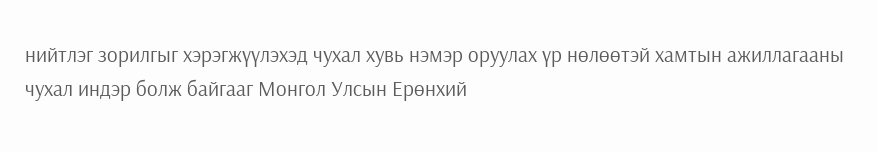нийтлэг зорилгыг хэрэгжүүлэхэд чухал хувь нэмэр оруулах үр нөлөөтэй хамтын ажиллагааны чухал индэр болж байгааг Монгол Улсын Ерөнхий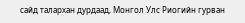сайд талархан дурдаад, Монгол Улс Риогийн гурван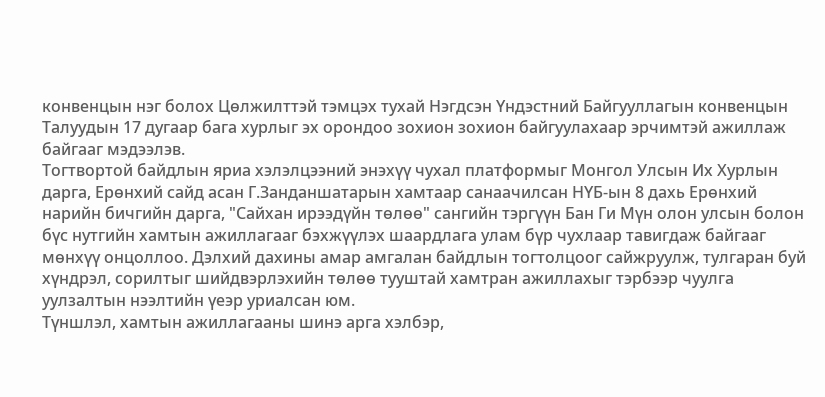конвенцын нэг болох Цөлжилттэй тэмцэх тухай Нэгдсэн Үндэстний Байгууллагын конвенцын Талуудын 17 дугаар бага хурлыг эх орондоо зохион зохион байгуулахаар эрчимтэй ажиллаж байгааг мэдээлэв.
Тогтвортой байдлын яриа хэлэлцээний энэхүү чухал платформыг Монгол Улсын Их Хурлын дарга, Ерөнхий сайд асан Г.Занданшатарын хамтаар санаачилсан НҮБ-ын 8 дахь Ерөнхий нарийн бичгийн дарга, "Сайхан ирээдүйн төлөө" сангийн тэргүүн Бан Ги Мүн олон улсын болон бүс нутгийн хамтын ажиллагааг бэхжүүлэх шаардлага улам бүр чухлаар тавигдаж байгааг мөнхүү онцоллоо. Дэлхий дахины амар амгалан байдлын тогтолцоог сайжруулж, тулгаран буй хүндрэл, сорилтыг шийдвэрлэхийн төлөө тууштай хамтран ажиллахыг тэрбээр чуулга уулзалтын нээлтийн үеэр уриалсан юм.
Түншлэл, хамтын ажиллагааны шинэ арга хэлбэр,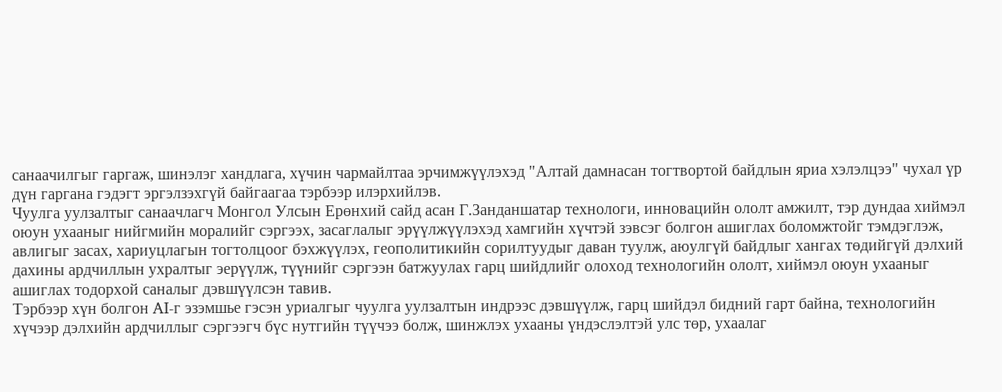санаачилгыг гаргаж, шинэлэг хандлага, хүчин чармайлтаа эрчимжүүлэхэд "Алтай дамнасан тогтвортой байдлын яриа хэлэлцээ" чухал үр дүн гаргана гэдэгт эргэлзэхгүй байгаагаа тэрбээр илэрхийлэв.
Чуулга уулзалтыг санаачлагч Монгол Улсын Ерөнхий сайд асан Г.Занданшатар технологи, инновацийн ололт амжилт, тэр дундаа хиймэл оюун ухааныг нийгмийн моралийг сэргээх, засаглалыг эрүүлжүүлэхэд хамгийн хүчтэй зэвсэг болгон ашиглах боломжтойг тэмдэглэж, авлигыг засах, хариуцлагын тогтолцоог бэхжүүлэх, геополитикийн сорилтуудыг даван туулж, аюулгүй байдлыг хангах төдийгүй дэлхий дахины ардчиллын ухралтыг эерүүлж, түүнийг сэргээн батжуулах гарц шийдлийг олоход технологийн ололт, хиймэл оюун ухааныг ашиглах тодорхой саналыг дэвшүүлсэн тавив.
Тэрбээр хүн болгон AI-г эзэмшье гэсэн уриалгыг чуулга уулзалтын индрээс дэвшүүлж, гарц шийдэл бидний гарт байна, технологийн хүчээр дэлхийн ардчиллыг сэргээгч бүс нутгийн түүчээ болж, шинжлэх ухааны үндэслэлтэй улс төр, ухаалаг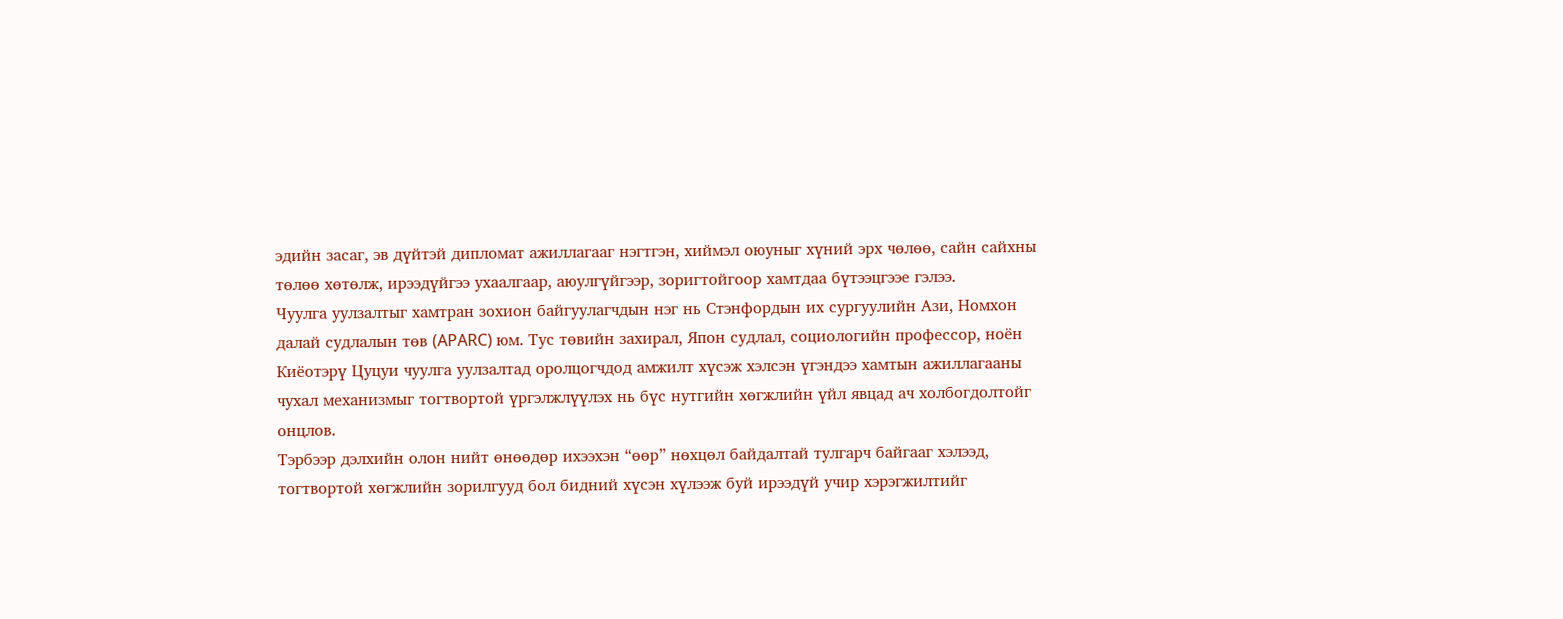эдийн засаг, эв дүйтэй дипломат ажиллагааг нэгтгэн, хиймэл оюуныг хүний эрх чөлөө, сайн сайхны төлөө хөтөлж, ирээдүйгээ ухаалгаар, аюулгүйгээр, зоригтойгоор хамтдаа бүтээцгээе гэлээ.
Чуулга уулзалтыг хамтран зохион байгуулагчдын нэг нь Стэнфордын их сургуулийн Ази, Номхон далай судлалын төв (APARC) юм. Тус төвийн захирал, Япон судлал, социологийн профессор, ноён Киёотэрү Цуцуи чуулга уулзалтад оролцогчдод амжилт хүсэж хэлсэн үгэндээ хамтын ажиллагааны чухал механизмыг тогтвортой үргэлжлүүлэх нь бүс нутгийн хөгжлийн үйл явцад ач холбогдолтойг онцлов.
Тэрбээр дэлхийн олон нийт өнөөдөр ихээхэн “өөр” нөхцөл байдалтай тулгарч байгааг хэлээд, тогтвортой хөгжлийн зорилгууд бол бидний хүсэн хүлээж буй ирээдүй учир хэрэгжилтийг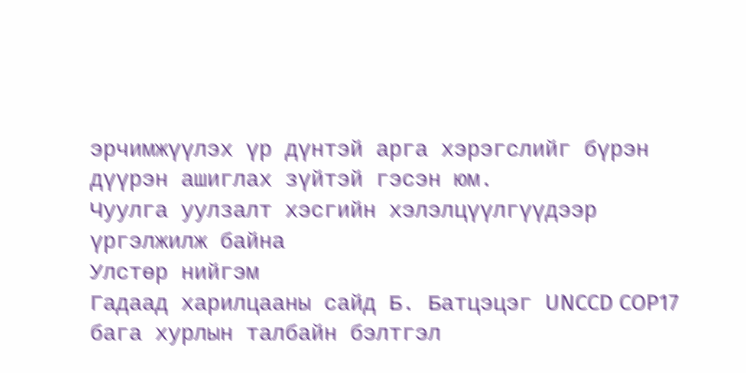эрчимжүүлэх үр дүнтэй арга хэрэгслийг бүрэн дүүрэн ашиглах зүйтэй гэсэн юм.
Чуулга уулзалт хэсгийн хэлэлцүүлгүүдээр үргэлжилж байна
Улстөр нийгэм
Гадаад харилцааны сайд Б. Батцэцэг UNCCD COP17 бага хурлын талбайн бэлтгэл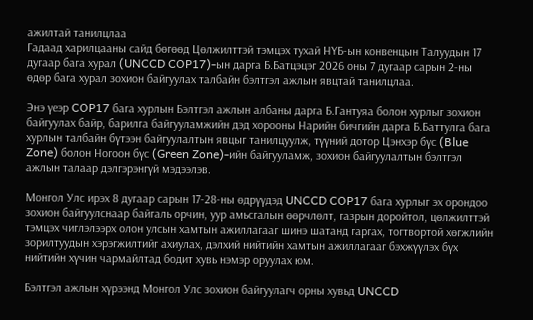ажилтай танилцлаа
Гадаад харилцааны сайд бөгөөд Цөлжилттэй тэмцэх тухай НҮБ-ын конвенцын Талуудын 17 дугаар бага хурал (UNCCD COP17)-ын дарга Б.Батцэцэг 2026 оны 7 дугаар сарын 2-ны өдөр бага хурал зохион байгуулах талбайн бэлтгэл ажлын явцтай танилцлаа.

Энэ үеэр COP17 бага хурлын Бэлтгэл ажлын албаны дарга Б.Гантуяа болон хурлыг зохион байгуулах байр, барилга байгууламжийн дэд хорооны Нарийн бичгийн дарга Б.Баттулга бага хурлын талбайн бүтээн байгуулалтын явцыг танилцуулж, түүний дотор Цэнхэр бүс (Blue Zone) болон Ногоон бүс (Green Zone)-ийн байгууламж, зохион байгуулалтын бэлтгэл ажлын талаар дэлгэрэнгүй мэдээлэв.

Монгол Улс ирэх 8 дугаар сарын 17-28-ны өдрүүдэд UNCCD COP17 бага хурлыг эх орондоо зохион байгуулснаар байгаль орчин, уур амьсгалын өөрчлөлт, газрын доройтол, цөлжилттэй тэмцэх чиглэлээрх олон улсын хамтын ажиллагааг шинэ шатанд гаргах, тогтвортой хөгжлийн зорилтуудын хэрэгжилтийг ахиулах, дэлхий нийтийн хамтын ажиллагааг бэхжүүлэх бүх нийтийн хүчин чармайлтад бодит хувь нэмэр оруулах юм.

Бэлтгэл ажлын хүрээнд Монгол Улс зохион байгуулагч орны хувьд UNCCD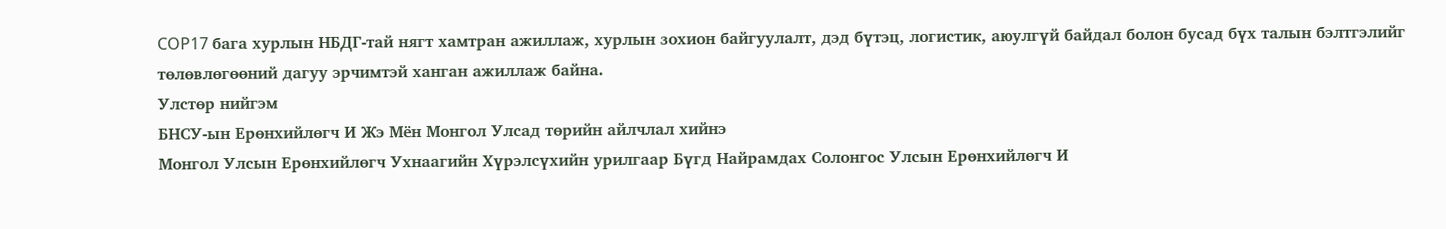COP17 бага хурлын НБДГ-тай нягт хамтран ажиллаж, хурлын зохион байгуулалт, дэд бүтэц, логистик, аюулгүй байдал болон бусад бүх талын бэлтгэлийг төлөвлөгөөний дагуу эрчимтэй ханган ажиллаж байна.
Улстөр нийгэм
БНСУ-ын Ерөнхийлөгч И Жэ Мён Монгол Улсад төрийн айлчлал хийнэ
Монгол Улсын Ерөнхийлөгч Ухнаагийн Хүрэлсүхийн урилгаар Бүгд Найрамдах Солонгос Улсын Ерөнхийлөгч И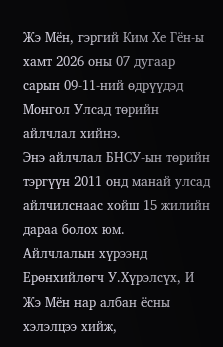Жэ Мён, гэргий Ким Хе Гён-ы хамт 2026 оны 07 дугаар сарын 09-11-ний өдрүүдэд Монгол Улсад төрийн айлчлал хийнэ.
Энэ айлчлал БНСУ-ын төрийн тэргүүн 2011 онд манай улсад айлчилснаас хойш 15 жилийн дараа болох юм.
Айлчлалын хүрээнд Ерөнхийлөгч У.Хүрэлсүх, И Жэ Мён нар албан ёсны хэлэлцээ хийж,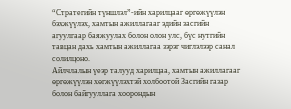“Стратегийн түншлэл”-ийн харилцааг өргөжүүлэн бэхжүүлэх, хамтын ажиллагааг эдийн засгийн агуулгаар баяжуулах болон олон улс, бүс нутгийн тавцан дахь хамтын ажиллагаа зэрэг чиглэлээр санал солилцоно.
Айлчлалын үеэр талууд харилцаа, хамтын ажиллагааг өргөжүүлэн хөгжүүлэхтэй холбоотой Засгийн газар болон байгууллага хоорондын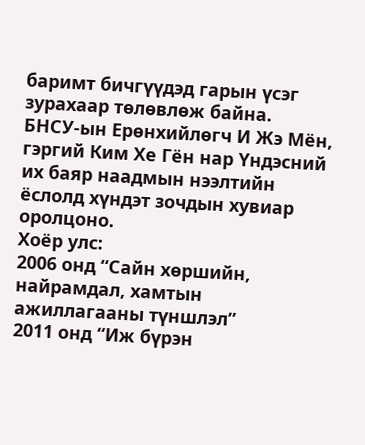баримт бичгүүдэд гарын үсэг зурахаар төлөвлөж байна.
БНСУ-ын Ерөнхийлөгч И Жэ Мён, гэргий Ким Хе Гён нар Үндэсний их баяр наадмын нээлтийн ёслолд хүндэт зочдын хувиар оролцоно.
Хоёр улс:
2006 онд “Сайн хөршийн, найрамдал, хамтын ажиллагааны түншлэл”
2011 онд “Иж бүрэн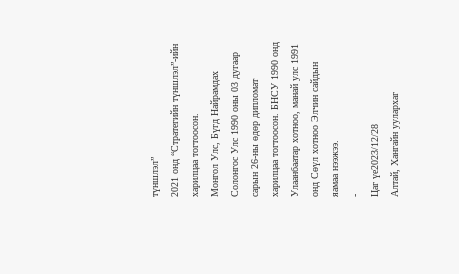түншлэл”
2021 онд “Стратегийн түншлэл”-ийн харилцаа тогтоосон.
Монгол Улс, Бүгд Найрамдах Солонгос Улс 1990 оны 03 дугаар сарын 26-ны өдөр дипломат харилцаа тогтоосон. БНСУ 1990 онд Улаанбаатар хотноо, манай улс 1991 онд Сөүл хотноо Элчин сайдын яамаа нээжээ.
-
Цаг үе2023/12/28
Алтай, Хангайн уулархаг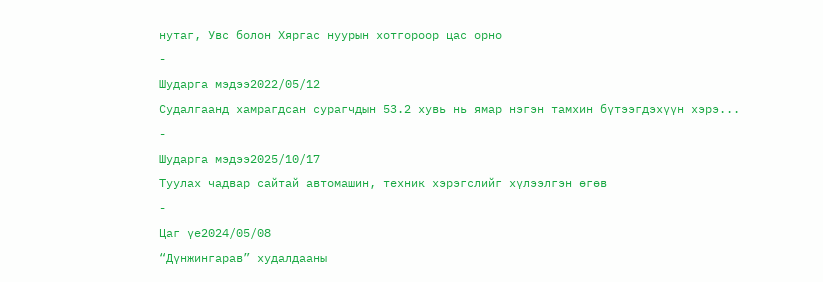нутаг, Увс болон Хяргас нуурын хотгороор цас орно
-
Шударга мэдээ2022/05/12
Судалгаанд хамрагдсан сурагчдын 53.2 хувь нь ямар нэгэн тамхин бүтээгдэхүүн хэрэ...
-
Шударга мэдээ2025/10/17
Туулах чадвар сайтай автомашин, техник хэрэгслийг хүлээлгэн өгөв
-
Цаг үе2024/05/08
“Дүнжингарав” худалдааны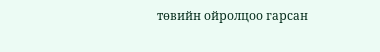төвийн ойролцоо гарсан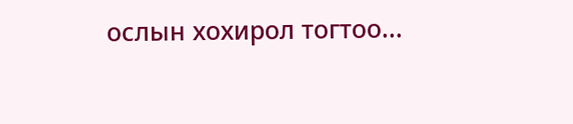ослын хохирол тогтоо...